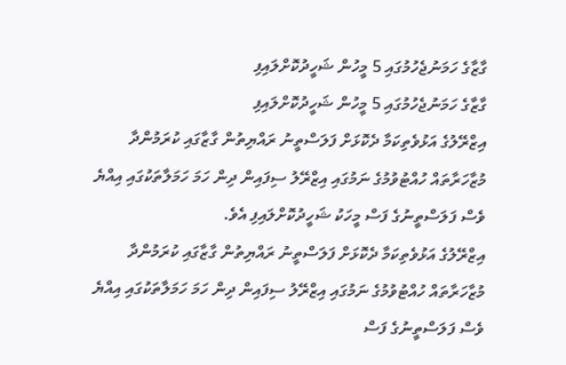ގާޒާގެ ހަމަނުޖެހުމުގައި 5 މީހުން ޝަހީދުކޮށްލައިފި
ގާޒާގެ ހަމަނުޖެހުމުގައި 5 މީހުން ޝަހީދުކޮށްލައިފި
އިޒްރޭލުގެ އަޅުވެތިކަމާ ދެކޮޅަށް ފަލަސްތީނު ރައްޔިތުން ގާޒާގައި ކުރަމުންދާ މުޒާހަރާތައް ހުއްޓުވުމުގެ ނަމުގައި އިޒްރޭލު ސިފައިން ދިން ހަމަ ހަމަލާތަކުގައި އިއްޔެ ވެސް ފަލަސްތީނުގެ ފަސް މީހަކު ޝަހީދުކޮށްލައިފި އެވެ.
އިޒްރޭލުގެ އަޅުވެތިކަމާ ދެކޮޅަށް ފަލަސްތީނު ރައްޔިތުން ގާޒާގައި ކުރަމުންދާ މުޒާހަރާތައް ހުއްޓުވުމުގެ ނަމުގައި އިޒްރޭލު ސިފައިން ދިން ހަމަ ހަމަލާތަކުގައި އިއްޔެ ވެސް ފަލަސްތީނުގެ ފަސް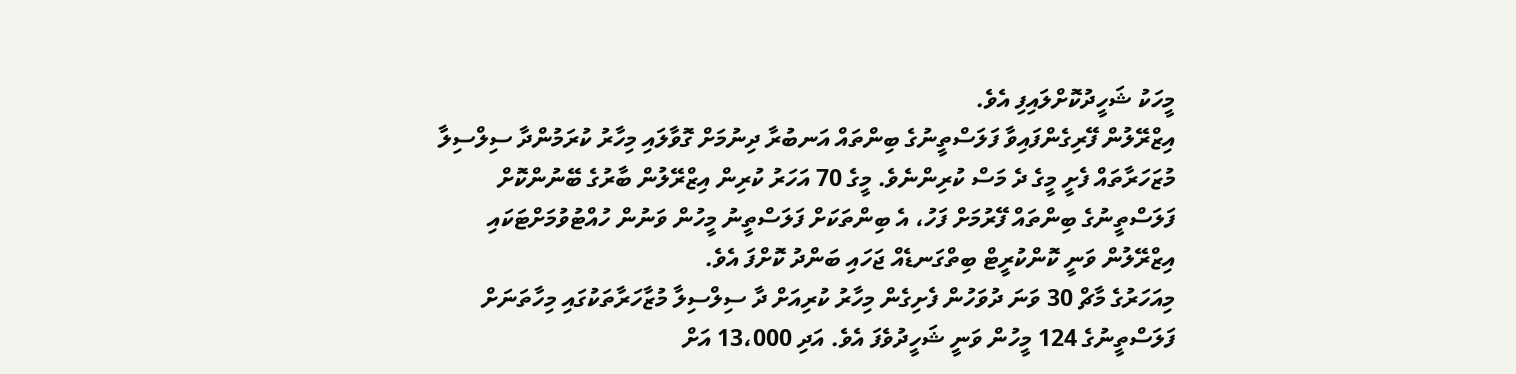މީހަކު ޝަހީދުކޮށްލައިފި އެވެ.
އިޒްރޭލުން ފޭރިގެންފައިވާ ފަލަސްތީނުގެ ބިންތައް އަނބުރާ ދިނުމަށް ގޮވާލައި މިހާރު ކުރަމުންދާ ސިލްސިލާ މުޒަހަރާތައް ފެށީ މީގެ ދެ މަސް ކުރިންނެވެ. މީގެ 70 އަހަރު ކުރިން އިޒްރޭލުން ބާރުގެ ބޭނުންކޮށް ފަލަސްތީނުގެ ބިންތައް ފޭރުމަށް ފަހު، އެ ބިންތަކަށް ފަލަސްތީނު މީހުން ވަނުން ހުއްޓުވުމަށްޓަކައި އިޒްރޭލުން ވަނީ ކޮންކުރީޓް ބިތްގަނޑެއް ޖަހައި ބަންދު ކޮށްފަ އެވެ.
މިއަހަރުގެ މާޗް 30 ވަނަ ދުވަހުން ފެށިގެން މިހާރު ކުރިއަށް ދާ ސިލްސިލާ މުޒާހަރާތަކުގައި މިހާތަނަށް ފަލަސްތީނުގެ 124 މީހުން ވަނީ ޝަހީދުވެފަ އެވެ. އަދި 13،000 އަށް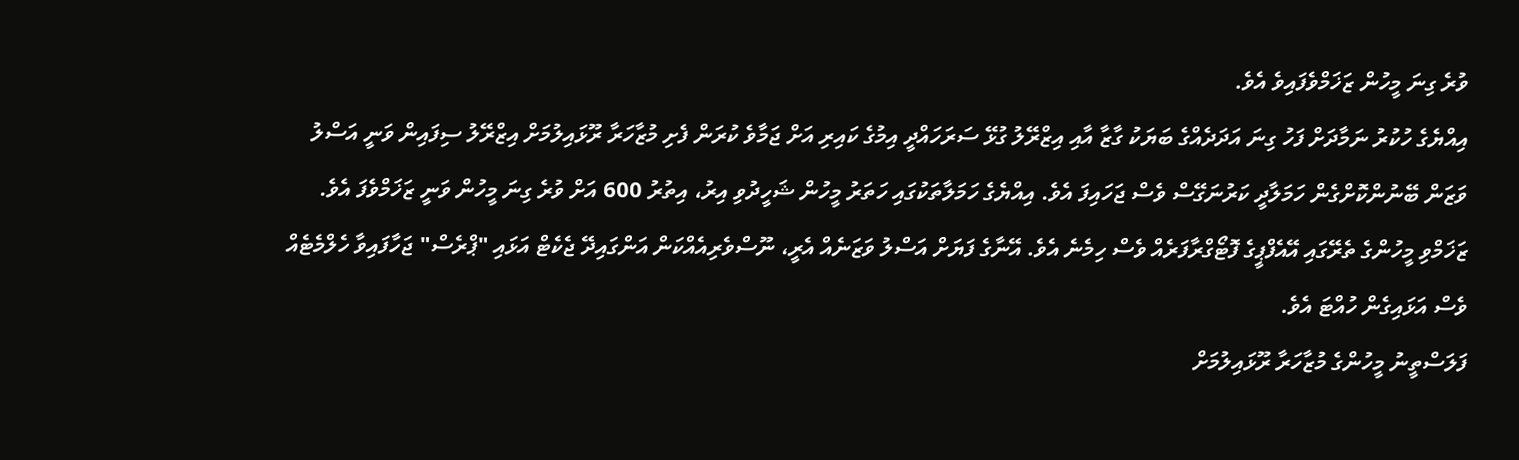ވުރެ ގިނަ މީހުން ޒަޚަމްވެފައިވެ އެވެ.
އިއްޔެގެ ހުކުރު ނަމާދަށް ފަހު ގިނަ އަދަދެއްގެ ބަޔަކު ގާޒާ އާއި އިޒްރޭލު ގުޅޭ ސަރަހައްދީ އިމުގެ ކައިރި އަށް ޖަމާވެ ކުރަން ފެށި މުޒާހަރާ ރޫޅައިލުމަށް އިޒްރޭލު ސިފައިން ވަނީ އަސްލު ވަޒަން ބޭނުންކޮށްގެން ހަމަލާދީ ކަރުނަގޭސް ވެސް ޖަހައިފަ އެވެ. އިއްޔެގެ ހަމަލާތަކުގައި ހަތަރު މީހުން ޝަހީދުވި އިރު، އިތުރު 600 އަށް ވުރެ ގިނަ މީހުން ވަނީ ޒަޚަމްވެފަ އެވެ.
ޒަޚަމްވި މީހުންގެ ތެރޭގައި އޭއެފްޕީގެ ފޮޓޯގްރާފަރެއް ވެސް ހިމެނެ އެވެ. އޭނާގެ ފަޔަށް އަސްލު ވަޒަނެއް އެރީ، ނޫސްވެރިއެއްކަން އަންގައިދޭ ޖެކެޓް އަޅައި "ޕްރެސް" ޖަހާފައިވާ ހެލްމެޓެއް ވެސް އަޅައިގެން ހުއްޓަ އެވެ.
ފަލަސްތީނު މީހުންގެ މުޒާހަރާ ރޫޅައިލުމަށް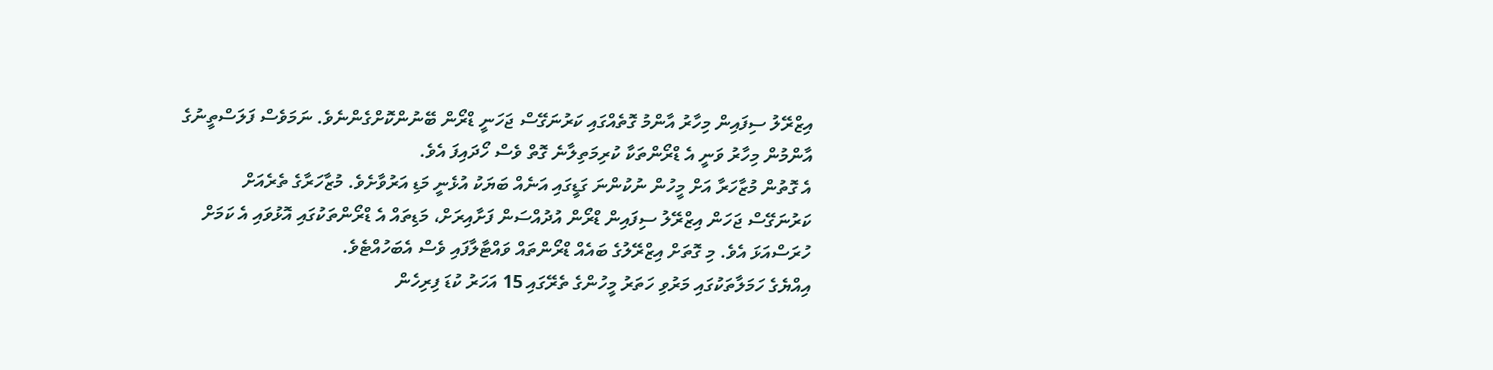އިޒްރޭލު ސިފައިން މިހާރު އާންމު ގޮތެއްގައި ކަރުނަގޭސް ޖަހަނީ ޑްރޯން ބޭނުންކޮށްގެންނެވެ. ނަމަވެސް ފަލަސްތީނުގެ އާންމުން މިހާރު ވަނީ އެ ޑްރޯންތަކާ ކުރިމަތިލާނެ ގޮތް ވެސް ހޯދައިފަ އެވެ.
އެ ގޮތުން މުޒާހަރާ އަށް މީހުން ނުކުންނަ ގަޑީގައި އަނެއް ބަޔަކު އުޅެނީ މަޑި އަރުވާށެވެ. މުޒާހަރާގެ ތެރެއަށް ކަރުނަގޭސް ޖަހަން އިޒްރޭލު ސިފައިން ޑްރޯން އުދުއްސަން ފަށާއިރަށް، މަޑިތައް އެ ޑްރޯންތަކުގައި އޮޅުވައި އެ ކަމަށް ހުރަސްއަޅަ އެވެ. މި ގޮތަށް އިޒްރޭލުގެ ބައެއް ޑްރޯންތައް ވައްޓާލާފައި ވެސް އެބަހުއްޓެވެ.
އިއްޔެގެ ހަމަލާތަކުގައި މަރުވި ހަތަރު މީހުންގެ ތެރޭގައި 15 އަހަރު ކުޑަ ފިރިހެން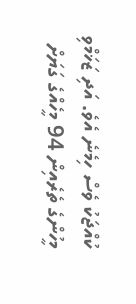ކުއްޖަކު ވެސް ހިމެނެ އެވެ. އަދި ޒަޚަމްވި މީހުންގެ ތެރެއިން 94 މީހެއްގެ ގަޔަށް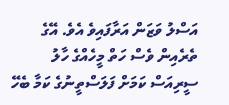އަސްލު ވަޒަން އަރާފައިވެ އެވެ. އޭގެ ތެރެއިން ވެސް ހަތް މީހެއްގެ ހާލު ސީރިއަސް ކަމަށް ފަލަސްތީނުގެ ކަމާ ބެހޭ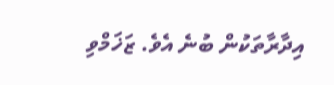އިދާރާތަކުން ބުނެ އެވެ. ޒަޚަމްވި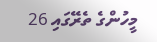މީހުންގެ ތެރޭގައި 26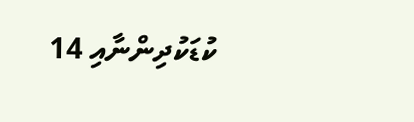ކުޑަކުދިންނާއި 14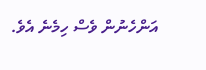އަންހެނުން ވެސް ހިމެނެ އެވެ.